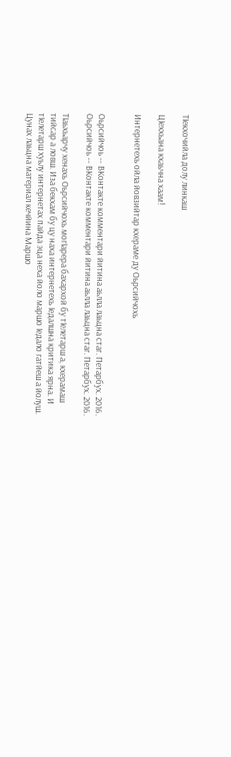ТIекхочийла долу линкаш

ЦIеххьана кхаьчна хаам!

Интернетехь ойла йовзийтар кхераме ду Оьрсийчохь


Оьрсийчоь -- ВКонтакте комментари йитина аьлла лаьцна стаг. Петарбух. 2016.
Оьрсийчоь -- ВКонтакте комментари йитина аьлла лаьцна стаг. Петарбух. 2016.

ТIаьхьарчу хенахь Оьрсийчохь могIарера бахархой бу тIелетарш а, кхерамаш тийсар а ловш. Иза бекхам бу цу наха интернетехь Iедалшна критика ярна. И тIелетарш хуьлу интернетах пайда эца неха йоло маршо Iедало гатйеш а йолуш. Цунах лаьцна материал кечйина Маршо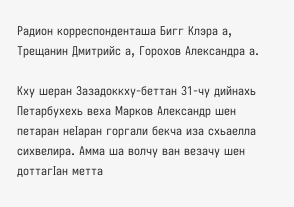Радион корреспонденташа Бигг Клэра а, Трещанин Дмитрийс а, Горохов Александра а.

Кху шеран Зазадоккху-беттан 31-чу дийнахь Петарбухехь веха Марков Александр шен петаран неIаран горгали бекча иза схьаелла сихвелира. Амма ша волчу ван везачу шен доттагIан метта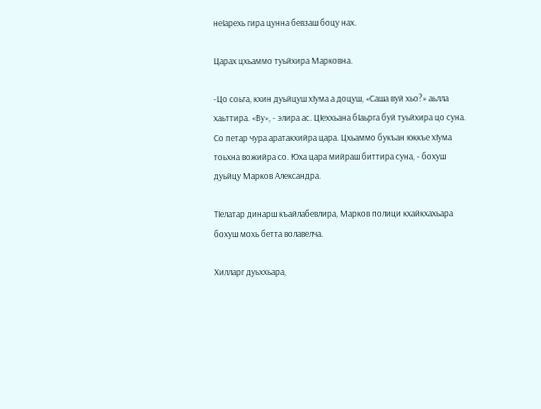неIарехь гира цунна бевзаш боцу нах.

Царах цхьаммо туьйхира Марковна.

-Цо соьга, кхин дуьйцуш хIума а доцуш, «Саша вуй хьо?» аьлла хаьттира. «Ву», - элира ас. ЦIеххьана бIаьрга буй туьйхира цо суна. Со петар чура аратакхийра цара. Цхьаммо букъан юккъе хIума тоьхна вожийра со. Юха цара мийраш биттира суна, - бохуш дуьйцу Марков Александра.

ТIелатар динарш къайлабевлира, Марков полици кхайкхахьара бохуш мохь бетта волавелча.

Хилларг дуьххьара,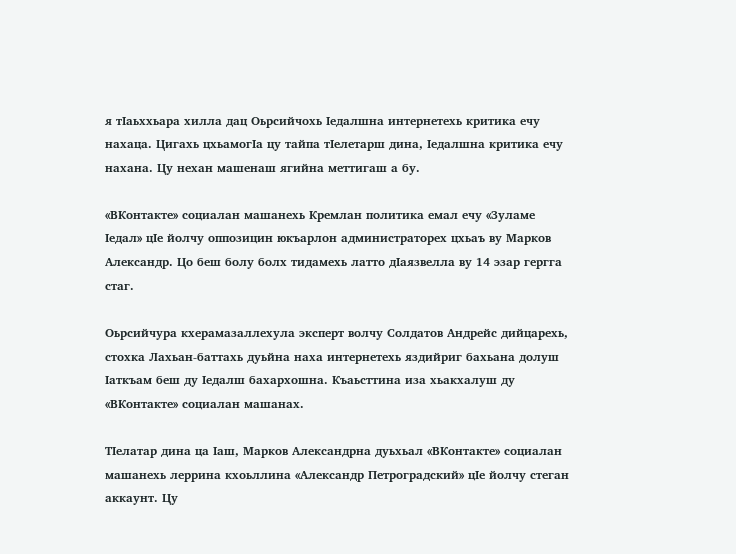я тIаьххьара хилла дац Оьрсийчохь Iедалшна интернетехь критика ечу нахаца. Цигахь цхьамогIа цу тайпа тIелетарш дина, Iедалшна критика ечу нахана. Цу нехан машенаш ягийна меттигаш а бу.

«ВКонтакте» социалан машанехь Кремлан политика емал ечу «Зуламе Iедал» цIе йолчу оппозицин юкъарлон администраторех цхьаъ ву Марков Александр. Цо беш болу болх тидамехь латто дIаязвелла ву 14 эзар гергга стаг.

Оьрсийчура кхерамазаллехула эксперт волчу Солдатов Андрейс дийцарехь, стохка Лахьан-баттахь дуьйна наха интернетехь яздийриг бахьана долуш Iаткъам беш ду Iедалш бахархошна. Къаьсттина иза хьакхалуш ду «ВКонтакте» социалан машанах.

ТIелатар дина ца Iаш, Марков Александрна дуьхьал «ВКонтакте» социалан машанехь леррина кхоьллина «Александр Петроградский» цIе йолчу стеган аккаунт. Цу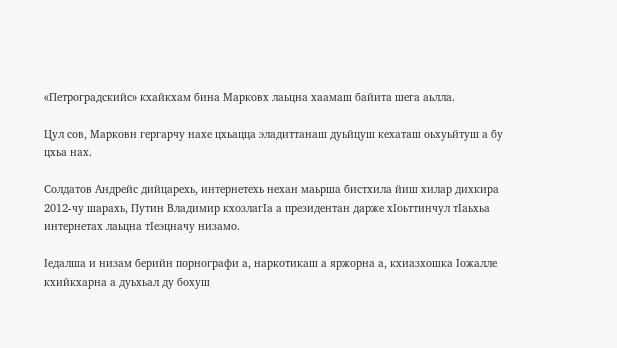«Петроградскийс» кхайкхам бина Марковх лаьцна хаамаш байита шега аьлла.

Цул сов, Марковн гергарчу нахе цхьацца эладиттанаш дуьйцуш кехаташ оьхуьйтуш а бу цхьа нах.

Солдатов Андрейс дийцарехь, интернетехь нехан маьрша бистхила йиш хилар дихкира 2012-чу шарахь, Путин Владимир кхозлагIа а президентан дарже хIоьттинчул тIаьхьа интернетах лаьцна тIеэцначу низамо.

Iедалша и низам берийн порнографи а, наркотикаш а яржорна а, кхиазхошка Iожалле кхийкхарна а дуьхьал ду бохуш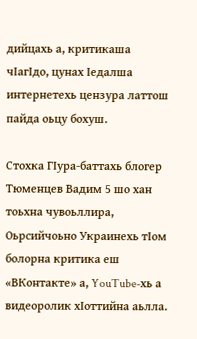дийцахь а, критикаша чIагIдо, цунах Iедалша интернетехь цензура латтош пайда оьцу бохуш.

Стохка ГIура-баттахь блогер Тюменцев Вадим 5 шо хан тоьхна чувоьллира, Оьрсийчоьно Украинехь тIом болорна критика еш «ВКонтакте» а, YouTube-хь а видеоролик хIоттийна аьлла.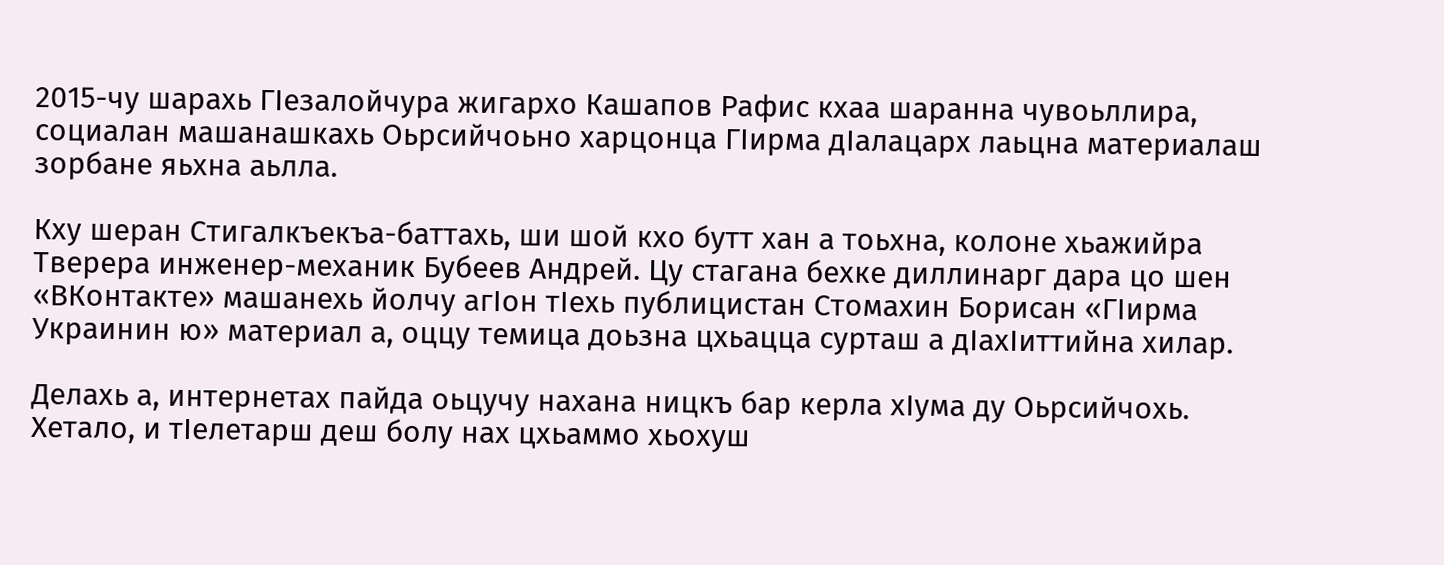2015-чу шарахь ГIезалойчура жигархо Кашапов Рафис кхаа шаранна чувоьллира, социалан машанашкахь Оьрсийчоьно харцонца ГIирма дIалацарх лаьцна материалаш зорбане яьхна аьлла.

Кху шеран Стигалкъекъа-баттахь, ши шой кхо бутт хан а тоьхна, колоне хьажийра Тверера инженер-механик Бубеев Андрей. Цу стагана бехке диллинарг дара цо шен «ВКонтакте» машанехь йолчу агIон тIехь публицистан Стомахин Борисан «ГIирма Украинин ю» материал а, оццу темица доьзна цхьацца сурташ а дIахIиттийна хилар.

Делахь а, интернетах пайда оьцучу нахана ницкъ бар керла хIума ду Оьрсийчохь. Хетало, и тIелетарш деш болу нах цхьаммо хьохуш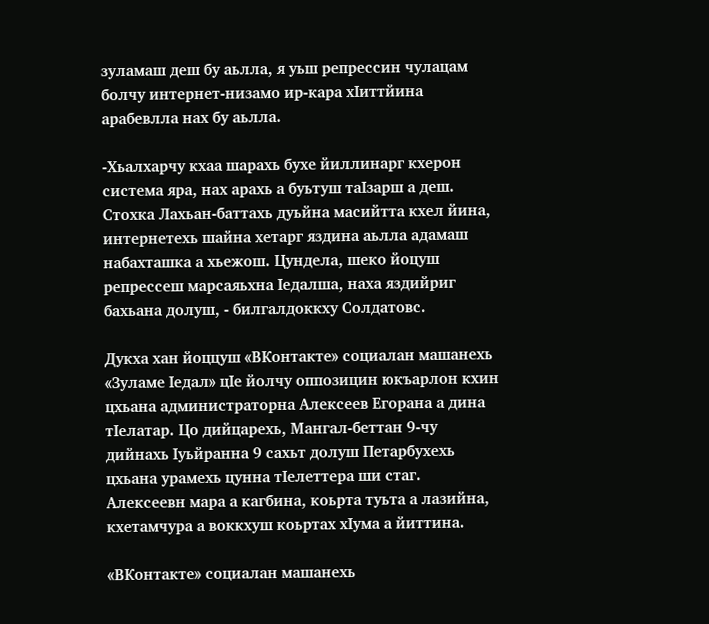зуламаш деш бу аьлла, я уьш репрессин чулацам болчу интернет-низамо ир-кара хIиттйина арабевлла нах бу аьлла.

-Хьалхарчу кхаа шарахь бухе йиллинарг кхерон система яра, нах арахь а буьтуш таIзарш а деш. Стохка Лахьан-баттахь дуьйна масийтта кхел йина, интернетехь шайна хетарг яздина аьлла адамаш набахташка а хьежош. Цундела, шеко йоцуш репрессеш марсаяьхна Iедалша, наха яздийриг бахьана долуш, - билгалдоккху Солдатовс.

Дукха хан йоццуш «ВКонтакте» социалан машанехь «Зуламе Iедал» цIе йолчу оппозицин юкъарлон кхин цхьана администраторна Алексеев Егорана а дина тIелатар. Цо дийцарехь, Мангал-беттан 9-чу дийнахь Iуьйранна 9 сахьт долуш Петарбухехь цхьана урамехь цунна тIелеттера ши стаг. Алексеевн мара а кагбина, коьрта туьта а лазийна, кхетамчура а воккхуш коьртах хIума а йиттина.

«ВКонтакте» социалан машанехь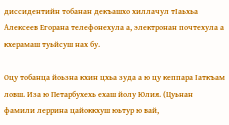диссидентийн тобанан декъашхо хиллачул тIаьхьа Алексеев Егорана телефонехула а, электронан почтехула а кхерамаш туьйсуш нах бу.

Оцу тобанца йоьзна кхин цхьа зуда а ю цу кеппара Iаткъам ловш. Иза ю Петарбухехь ехаш йолу Юлия. (Цуьнан фамили леррина цайоккхуш юьтур ю вай,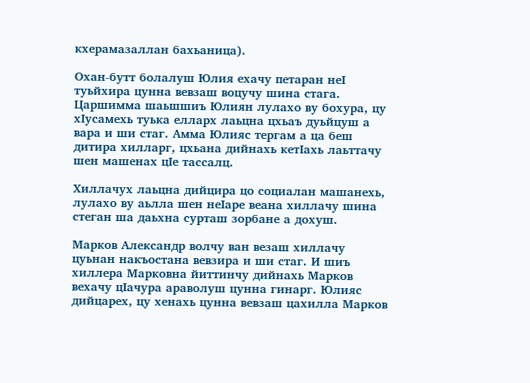кхерамазаллан бахьаница).

Охан-бутт болалуш Юлия ехачу петаран неI туьйхира цунна вевзаш воцучу шина стага. Царшимма шаьшшиъ Юлиян лулахо ву бохура, цу хIусамехь туька елларх лаьцна цхьаъ дуьйцуш а вара и ши стаг. Амма Юлияс тергам а ца беш дитира хилларг, цхьана дийнахь кетIахь лаьттачу шен машенах цIе тассалц.

Хиллачух лаьцна дийцира цо социалан машанехь, лулахо ву аьлла шен неIаре веана хиллачу шина стеган ша даьхна сурташ зорбане а дохуш.

Марков Александр волчу ван везаш хиллачу цуьнан накъостана вевзира и ши стаг. И шиъ хиллера Марковна йиттинчу дийнахь Марков вехачу цIачура араволуш цунна гинарг. Юлияс дийцарех, цу хенахь цунна вевзаш цахилла Марков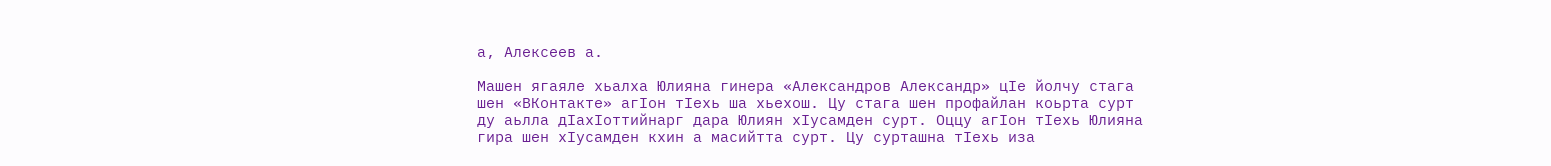а, Алексеев а.

Машен ягаяле хьалха Юлияна гинера «Александров Александр» цIе йолчу стага шен «ВКонтакте» агIон тIехь ша хьехош. Цу стага шен профайлан коьрта сурт ду аьлла дIахIоттийнарг дара Юлиян хIусамден сурт. Оццу агIон тIехь Юлияна гира шен хIусамден кхин а масийтта сурт. Цу сурташна тIехь иза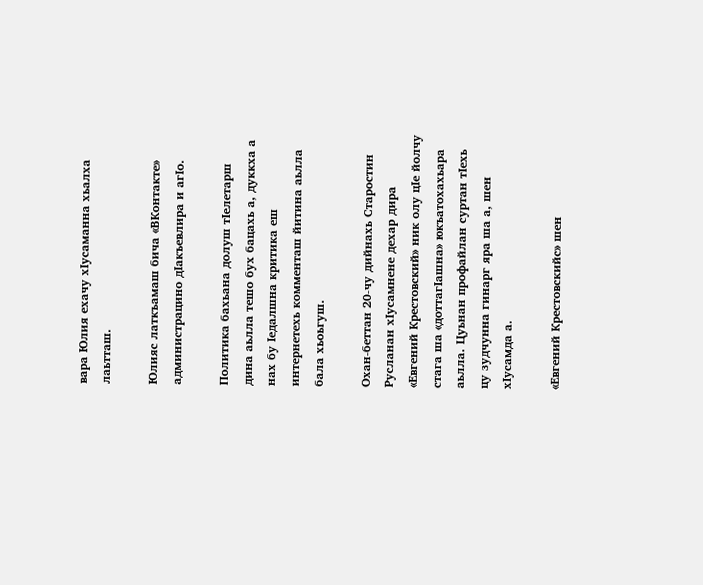вара Юлия ехачу хIусаманна хьалха лаьтташ.

Юлияс латкъамаш бича «ВКонтакте» администрацино дIакъевлира и агIо.

Политика бахьана долуш тIелетарш дина аьлла тешо бух бацахь а, дуккха а нах бу Iедалшна критика еш интернетехь комменташ йитина аьлла бала хьоьгуш.

Охан-беттан 20-чу дийнахь Старостин Русланан хIусамнене дехар дира «Евгений Крестовский» ник олу цIе йолчу стага ша «доттагIашна» юкъатохахьара аьлла. Цуьнан профайлан суртан тIехь цу зудчунна гинарг яра ша а, шен хIусамда а.

«Евгений Крестовскийс» шен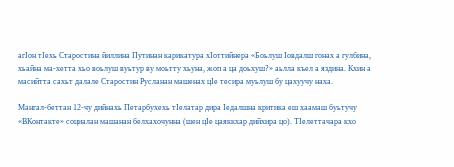агIон тIехь Старостина йиллина Путинан карикатура хIоттийнера «Боьлуш Iовдалш гонах а гулбина, хьайна ма-хетта хьо воьлуш вуьтур ву моьтту хьуна, жоп а ца доьхуш?» аьлла къел а яздина. Кхин а масийтта сахьт далале Старостин Русланан машенах цIе тесира муьлуш бу цахуучу наха.

Мангал-беттан 12-чу дийнахь Петарбухехь тIелатар дира Iедалшна критика еш хаамаш буьтучу «ВКонтакте» социалан машанан белхахочунна (шен цIе цаяккхар дийхира цо). ТIелеттачара кхо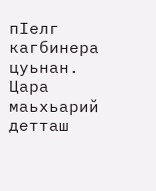пIелг кагбинера цуьнан. Цара маьхьарий детташ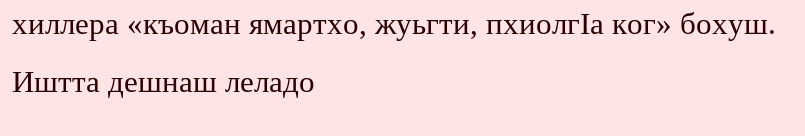хиллера «къоман ямартхо, жуьгти, пхиолгIа ког» бохуш. Иштта дешнаш леладо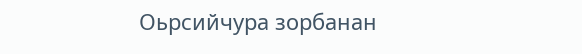Оьрсийчура зорбанан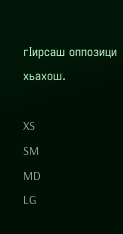гIирсаш оппозици хьахош.

XS
SM
MD
LG